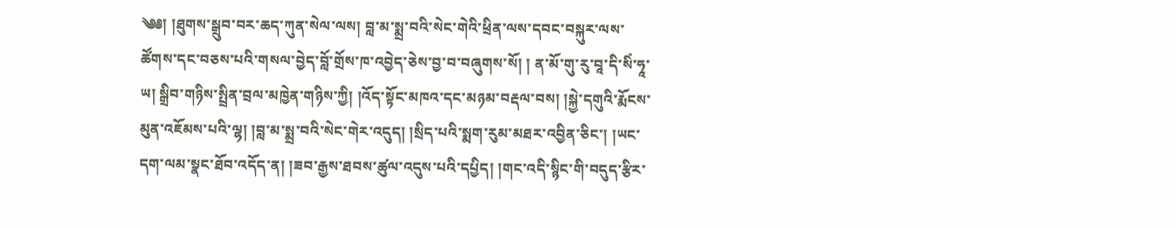༄༅། །ཐུགས་སྒྲུབ་བར་ཆད་ཀུན་སེལ་ལས། བླ་མ་སྨྲ་བའི་སེང་གེའི་ཕྲིན་ལས་དབང་བསྐུར་ལས་ཚོགས་དང་བཅས་པའི་གསལ་བྱེད་བློ་གྲོས་ཁ་འབྱེད་ཅེས་བྱ་བ་བཞུགས་སོ། ། ན་མོ་གུ་རུ་བཱ་དི་སིཾ་ཧཱ་ཡ། སྒྲིབ་གཉིས་སྤྲིན་བྲལ་མཁྱེན་གཉིས་ཀྱི། །འོད་སྟོང་མཁའ་དང་མཉམ་བརྡལ་བས། །སྐྱེ་དགུའི་རྨོངས་མུན་འཇོམས་པའི་ལྷ། །བླ་མ་སྨྲ་བའི་སེང་གེར་འདུད། །སྲིད་པའི་སྨག་རུམ་མཐར་འབྱིན་ཅིང་། །ཡང་དག་ལམ་སྣང་ཐོབ་འདོད་ན། །ཟབ་རྒྱས་ཐབས་ཚུལ་འདུས་པའི་དཔྱིད། །གང་འདི་སྙིང་གི་བདུད་རྩིར་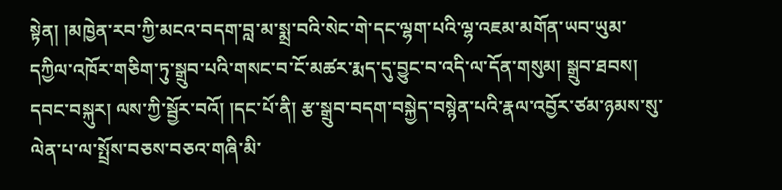སྟེན། །མཁྱེན་རབ་ཀྱི་མངའ་བདག་བླ་མ་སྨྲ་བའི་སེང་གེ་དང་ལྷག་པའི་ལྷ་འཇམ་མགོན་ཡབ་ཡུམ་དཀྱིལ་འཁོར་གཅིག་ཏུ་སྒྲུབ་པའི་གསང་བ་ངོ་མཚར་རྨད་དུ་བྱུང་བ་འདི་ལ་དོན་གསུམ། སྒྲུབ་ཐབས། དབང་བསྐུར། ལས་ཀྱི་སྦྱོར་བའོ། །དང་པོ་ནི། རྩ་སྒྲུབ་བདག་བསྐྱེད་བསྙེན་པའི་རྣལ་འབྱོར་ཙམ་ཉམས་སུ་ལེན་པ་ལ་སྤྲོས་བཅས་བཅའ་གཞི་མི་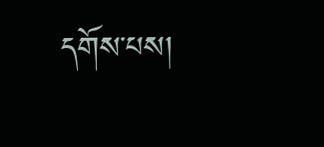དགོས་པས།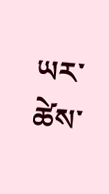ཡར་ཚེས་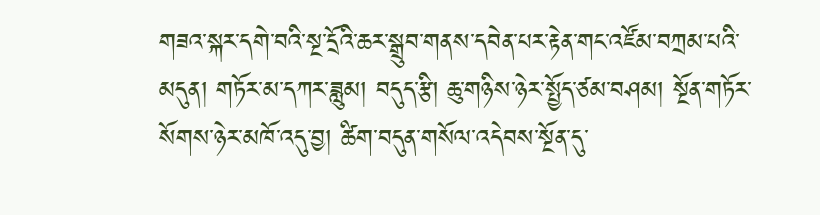གཟའ་སྐར་དགེ་བའི་སྔ་དྲོའི་ཆར་སྒྲུབ་གནས་དབེན་པར་རྟེན་གང་འཛོམ་བཀྲམ་པའི་མདུན། གཏོར་མ་དཀར་ཟླུམ། བདུད་རྩི། ཆུ་གཉིས་ཉེར་སྤྱོད་ཙམ་བཤམ། སྔོན་གཏོར་སོགས་ཉེར་མཁོ་འདུ་བྱ། ཚིག་བདུན་གསོལ་འདེབས་སྔོན་དུ་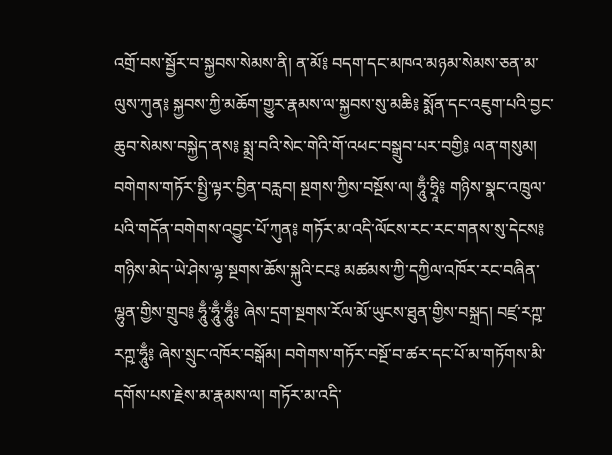འགྲོ་བས་སྦྱོར་བ་སྐྱབས་སེམས་ནི། ན་མོ༔ བདག་དང་མཁའ་མཉམ་སེམས་ཅན་མ་ལུས་ཀུན༔ སྐྱབས་ཀྱི་མཆོག་གྱུར་རྣམས་ལ་སྐྱབས་སུ་མཆི༔ སྨོན་དང་འཇུག་པའི་བྱང་ཆུབ་སེམས་བསྐྱེད་ནས༔ སྨྲ་བའི་སེང་གེའི་གོ་འཕང་བསྒྲུབ་པར་བགྱི༔ ལན་གསུམ། བགེགས་གཏོར་སྤྱི་ལྟར་བྱིན་བརླབ། སྔགས་ཀྱིས་བསྔོས་ལ། ཧཱུྃ་ཧྲཱི༔ གཉིས་སྣང་འཁྲུལ་པའི་གདོན་བགེགས་འབྱུང་པོ་ཀུན༔ གཏོར་མ་འདི་ལོངས་རང་རང་གནས་སུ་དེངས༔ གཉིས་མེད་ཡེ་ཤེས་ལྷ་སྔགས་ཆོས་སྐུའི་ངང༔ མཚམས་ཀྱི་དཀྱིལ་འཁོར་རང་བཞིན་ལྷུན་གྱིས་གྲུབ༔ ཧཱུྃ་ཧཱུྃ་ཧཱུྃ༔ ཞེས་དྲག་སྔགས་རོལ་མོ་ཡུངས་ཐུན་གྱིས་བསྐྲད། བཛྲ་རཀྵ་རཀྵ་ཧཱུྃ༔ ཞེས་སྲུང་འཁོར་བསྒོམ། བགེགས་གཏོར་བསྔོ་བ་ཚར་དང་པོ་མ་གཏོགས་མི་དགོས་པས་རྗེས་མ་རྣམས་ལ། གཏོར་མ་འདི་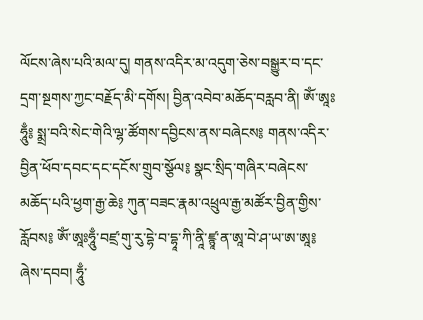ལོངས་ཞེས་པའི་མལ་དུ། གནས་འདིར་མ་འདུག་ཅེས་བསྒྱུར་བ་དང་དྲག་སྔགས་ཀྱང་བརྗོད་མི་དགོས། བྱིན་འབེབ་མཆོད་བརླབ་ནི། ཨོཾ་ཨཱཿཧཱུྃ༔ སྨྲ་བའི་སེང་གེའི་ལྷ་ཚོགས་དབྱིངས་ནས་བཞེངས༔ གནས་འདིར་བྱིན་ཕོབ་དབང་དང་དངོས་གྲུབ་སྩོལ༔ སྣང་སྲིད་གཞིར་བཞེངས་མཆོད་པའི་ཕྱག་རྒྱ་ཆེ༔ ཀུན་བཟང་རྣམ་འཕྲུལ་རྒྱ་མཚོར་བྱིན་གྱིས་རློབས༔ ཨོཾ་ཨཱཿཧཱུྃ་བཛྲ་གུ་རུ་དྷེ་བ་དྷཱ་ཀི་ནཱི་ཛྙཱ་ན་ཨཱ་བེ་ཤ་ཡ་ཨ་ཨཱ༔ ཞེས་དབབ། ཧཱུྃ་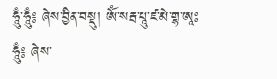ཧཱུྃ་ཧཱུྃ༔ ཞེས་བྱིན་བསྡུ། ཨོཾ་སརྦ་པཱུ་ཛ་མེ་གྷ་ཨཱཿཧཱུྃ༔ ཞེས་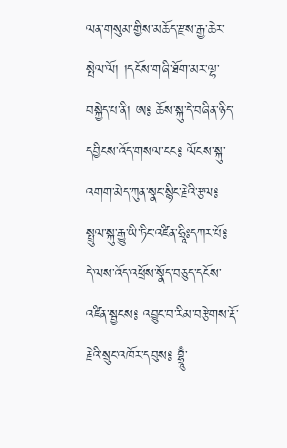ལན་གསུམ་གྱིས་མཆོད་རྫས་རྒྱ་ཆེར་སྤེལ་ལོ། །དངོས་གཞི་ཐོག་མར་ལྷ་བསྐྱེད་པ་ནི། ཨ༔ ཆོས་སྐུ་དེ་བཞིན་ཉིད་དབྱིངས་འོད་གསལ་ངང༔ ལོངས་སྐུ་འགག་མེད་ཀུན་སྣང་སྙིང་རྗེའི་རྩལ༔ སྤྲུལ་སྐུ་རྒྱུ་ཡི་ཏིང་འཛིན་ཧྲཱིཿདཀར་པོ༔ དེ་ལས་འོད་འཕྲོས་སྣོད་བཅུད་དངོས་འཛིན་སྦྱངས༔ འབྱུང་བ་རིམ་བརྩེགས་རྡོ་རྗེའི་སྲུང་འཁོར་དབུས༔ བྷྲཱུྃ་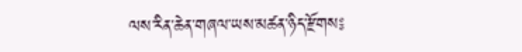ལས་རིན་ཆེན་གཞལ་ཡས་མཚན་ཉིད་རྫོགས༔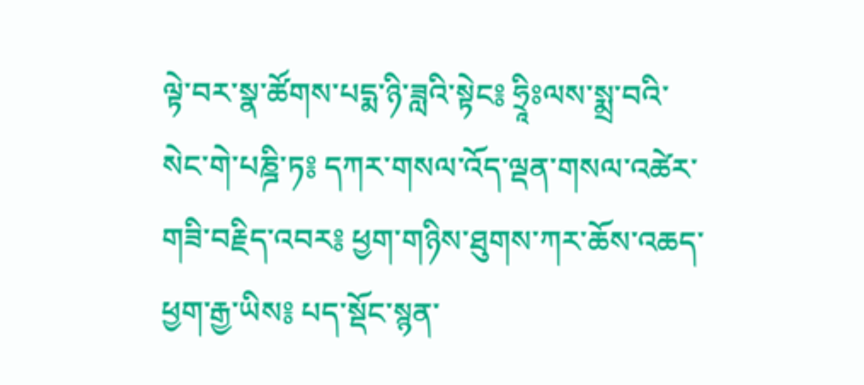ལྟེ་བར་སྣ་ཚོགས་པདྨ་ཉི་ཟླའི་སྟེང༔ ཧྲཱིཿལས་སྨྲ་བའི་སེང་གེ་པཎྜི་ཏ༔ དཀར་གསལ་འོད་ལྡན་གསལ་འཚེར་གཟི་བརྗིད་འབར༔ ཕྱག་གཉིས་ཐུགས་ཀར་ཆོས་འཆད་ཕྱག་རྒྱ་ཡིས༔ པད་སྡོང་སྙན་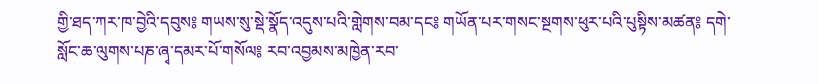གྱི་ཐད་ཀར་ཁ་བྱེའི་དབུས༔ གཡས་སུ་སྡེ་སྣོད་འདུས་པའི་གླེགས་བམ་དང༔ གཡོན་པར་གསང་སྔགས་ཕུར་པའི་པུསྟིས་མཚན༔ དགེ་སློང་ཆ་ལུགས་པཎ་ཞྭ་དམར་པོ་གསོལ༔ རབ་འབྱམས་མཁྱེན་རབ་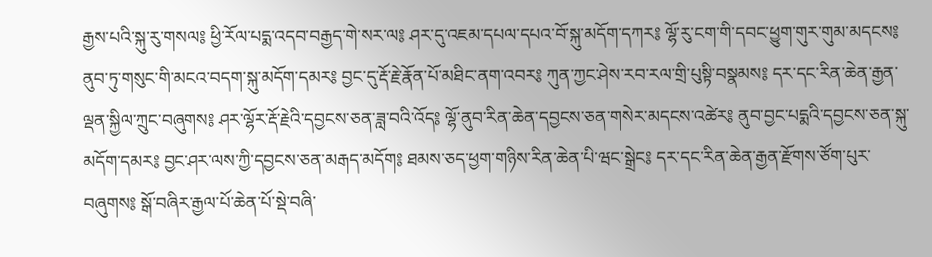རྒྱས་པའི་སྐུ་རུ་གསལ༔ ཕྱི་རོལ་པདྨ་འདབ་བརྒྱད་གེ་སར་ལ༔ ཤར་དུ་འཇམ་དཔལ་དཔའ་བོ་སྐུ་མདོག་དཀར༔ ལྷོ་རུ་ངག་གི་དབང་ཕྱུག་གུར་གུམ་མདངས༔ ནུབ་ཏུ་གསུང་གི་མངའ་བདག་སྐུ་མདོག་དམར༔ བྱང་དུ་རྡོ་རྗེ་རྣོན་པོ་མཐིང་ནག་འབར༔ ཀུན་ཀྱང་ཤེས་རབ་རལ་གྲི་པུསྟི་བསྣམས༔ དར་དང་རིན་ཆེན་རྒྱན་ལྡན་སྐྱིལ་ཀྲུང་བཞུགས༔ ཤར་ལྷོར་རྡོ་རྗེའི་དབྱངས་ཅན་ཟླ་བའི་འོད༔ ལྷོ་ནུབ་རིན་ཆེན་དབྱངས་ཅན་གསེར་མདངས་འཚེར༔ ནུབ་བྱང་པདྨའི་དབྱངས་ཅན་སྐུ་མདོག་དམར༔ བྱང་ཤར་ལས་ཀྱི་དབྱངས་ཅན་མརྒད་མདོག༔ ཐམས་ཅད་ཕྱག་གཉིས་རིན་ཆེན་པི་ཝང་སྒྲེང༔ དར་དང་རིན་ཆེན་རྒྱན་རྫོགས་ཙོག་པུར་བཞུགས༔ སྒོ་བཞིར་རྒྱལ་པོ་ཆེན་པོ་སྡེ་བཞི་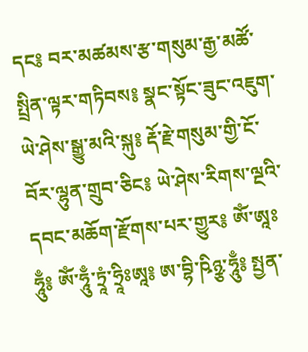དང༔ བར་མཚམས་རྩ་གསུམ་རྒྱ་མཚོ་སྤྲིན་ལྟར་གཏིབས༔ སྣང་སྟོང་ཟུང་འཇུག་ཡེ་ཤེས་སྒྱུ་མའི་སྐུ༔ རྡོ་རྗེ་གསུམ་གྱི་ངོ་བོར་ལྷུན་གྲུབ་ཅིང༔ ཡེ་ཤེས་རིགས་ལྔའི་དབང་མཆོག་རྫོགས་པར་གྱུར༔ ཨོཾ་ཨཱཿཧཱུྃ༔ ཨོཾ་ཧཱུྃ་ཏྲཱཾ་ཧྲཱིཿཨཱ༔ ཨ་བྷི་ཥིཉྩ་ཧཱུྃ༔ སྤྱན་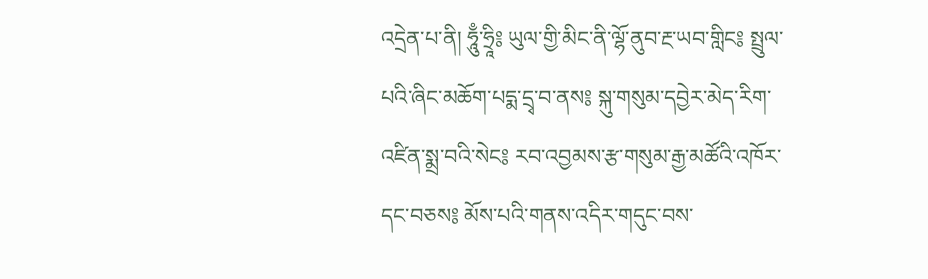འདྲེན་པ་ནི། ཧཱུྃ་ཧྲཱི༔ ཡུལ་གྱི་མིང་ནི་ལྷོ་ནུབ་རྔ་ཡབ་གླིང༔ སྤྲུལ་པའི་ཞིང་མཆོག་པདྨ་དྲྭ་བ་ནས༔ སྐུ་གསུམ་དབྱེར་མེད་རིག་འཛིན་སྨྲ་བའི་སེང༔ རབ་འབྱམས་རྩ་གསུམ་རྒྱ་མཚོའི་འཁོར་དང་བཅས༔ མོས་པའི་གནས་འདིར་གདུང་བས་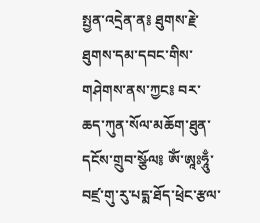སྤྱན་འདྲེན་ན༔ ཐུགས་རྗེ་ཐུགས་དམ་དབང་གིས་གཤེགས་ནས་ཀྱང༔ བར་ཆད་ཀུན་སོལ་མཆོག་ཐུན་དངོས་གྲུབ་སྩོལ༔ ཨོཾ་ཨཱཿཧཱུྃ་བཛྲ་གུ་རུ་པདྨ་ཐོད་ཕྲེང་རྩལ་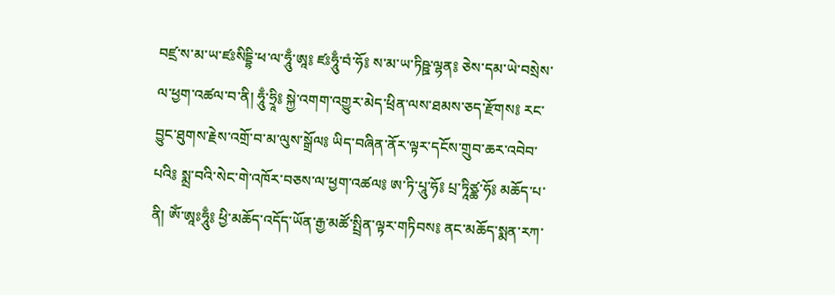བཛྲ་ས་མ་ཡ་ཛཿསིདྡྷི་ཕ་ལ་ཧཱུྃ་ཨཱ༔ ཛཿཧཱུྃ་བཾ་ཧོ༔ ས་མ་ཡ་ཏིཥྛ་ལྷན༔ ཅེས་དམ་ཡེ་བསྲེས་ལ་ཕྱག་འཚལ་བ་ནི། ཧཱུྃ་ཧྲཱི༔ སྐྱེ་འགག་འགྱུར་མེད་ཕྲིན་ལས་ཐམས་ཅད་རྫོགས༔ རང་བྱུང་ཐུགས་རྗེས་འགྲོ་བ་མ་ལུས་སྒྲོལ༔ ཡིད་བཞིན་ནོར་ལྟར་དངོས་གྲུབ་ཆར་འབེབ་པའི༔ སྨྲ་བའི་སེང་གེ་འཁོར་བཅས་ལ་ཕྱག་འཚལ༔ ཨ་ཏི་པཱུ་ཧོ༔ པྲ་ཏཱིཙྪ་ཧོ༔ མཆོད་པ་ནི། ཨོཾ་ཨཱཿཧཱུྃ༔ ཕྱི་མཆོད་འདོད་ཡོན་རྒྱ་མཚོ་སྤྲིན་ལྟར་གཏིབས༔ ནང་མཆོད་སྨན་རཀ་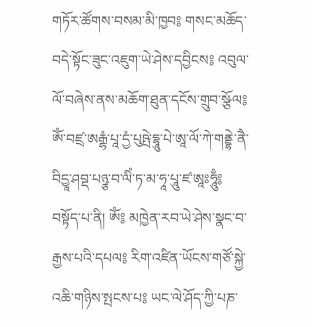གཏོར་ཚོགས་བསམ་མི་ཁྱབ༔ གསང་མཆོད་བདེ་སྟོང་ཟུང་འཇུག་ཡེ་ཤེས་དབྱིངས༔ འབུལ་ལོ་བཞེས་ནས་མཆོག་ཐུན་དངོས་གྲུབ་སྩོལ༔ ཨོཾ་བཛྲ་ཨརྒྷཾ་པཱ་དྱཾ་པུཥྤེ་དྷཱུ་པེ་ཨཱ་ལོ་ཀེ་གནྡྷེ་ནཻ་བིདྱཱ་ཤབྡ་པཉྩ་བ་ལིཾ་ཏ་མ་ཧཱ་པཱུ་ཛ་ཨཱཿཧཱུྃ༔ བསྟོད་པ་ནི། ཨོཾ༔ མཁྱེན་རབ་ཡེ་ཤེས་སྣང་བ་རྒྱས་པའི་དཔལ༔ རིག་འཛིན་ཡོངས་གཙོ་སྐྱེ་འཆི་གཉིས་སྤངས་པ༔ ཡང་ལེ་ཤོད་ཀྱི་པཎ་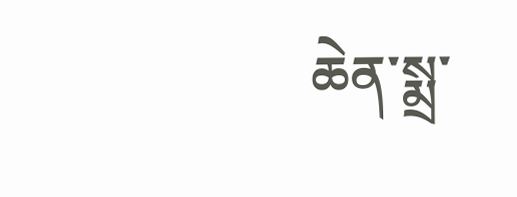ཆེན་སྨྲ་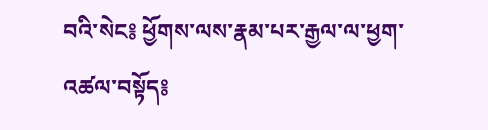བའི་སེང༔ ཕྱོགས་ལས་རྣམ་པར་རྒྱལ་ལ་ཕྱག་འཚལ་བསྟོད༔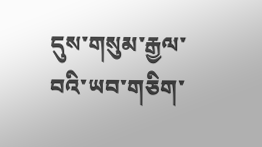དུས་གསུམ་རྒྱལ་བའི་ཡབ་གཅིག་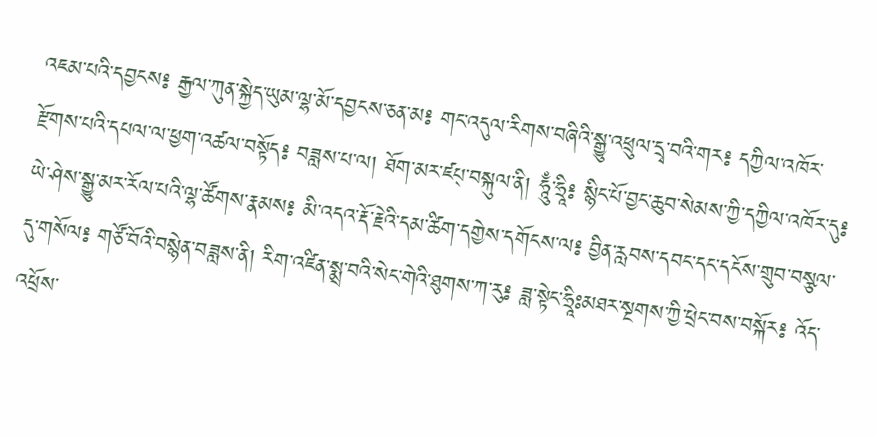འཇམ་པའི་དབྱངས༔ རྒྱལ་ཀུན་སྐྱེད་ཡུམ་ལྷ་མོ་དབྱངས་ཅན་མ༔ གང་འདུལ་རིགས་བཞིའི་སྒྱུ་འཕྲུལ་དྲྭ་བའི་གར༔ དཀྱིལ་འཁོར་རྫོགས་པའི་དཔལ་ལ་ཕྱག་འཚལ་བསྟོད༔ བཟླས་པ་ལ། ཐོག་མར་ཛཔ྄་བསྐུལ་ནི། ཧཱུྃ་ཧྲཱི༔ སྙིང་པོ་བྱང་ཆུབ་སེམས་ཀྱི་དཀྱིལ་འཁོར་དུ༔ ཡེ་ཤེས་སྒྱུ་མར་རོལ་པའི་ལྷ་ཚོགས་རྣམས༔ མི་འདའ་རྡོ་རྗེའི་དམ་ཚིག་དགྱེས་དགོངས་ལ༔ བྱིན་རླབས་དབང་དང་དངོས་གྲུབ་བསྩལ་དུ་གསོལ༔ གཙོ་བོའི་བསྙེན་བཟླས་ནི། རིག་འཛིན་སྨྲ་བའི་སེང་གེའི་ཐུགས་ཀ་རུ༔ ཟླ་སྟེང་ཧྲཱིཿམཐར་སྔགས་ཀྱི་ཕྲེང་བས་བསྐོར༔ འོད་འཕྲོས་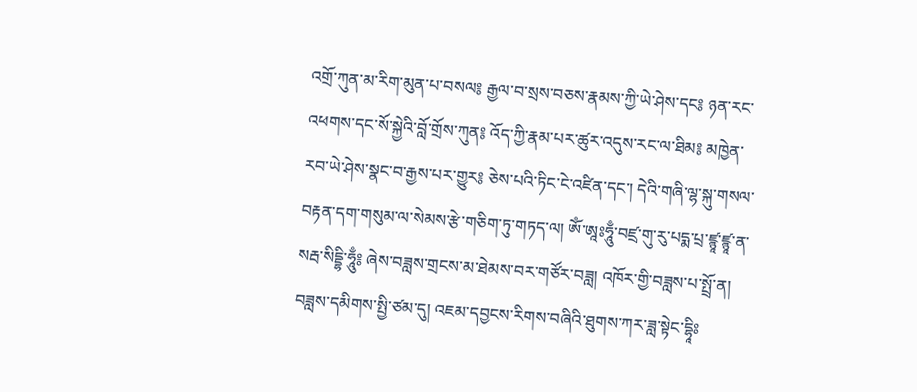འགྲོ་ཀུན་མ་རིག་མུན་པ་བསལ༔ རྒྱལ་བ་སྲས་བཅས་རྣམས་ཀྱི་ཡེ་ཤེས་དང༔ ཉན་རང་འཕགས་དང་སོ་སྐྱེའི་བློ་གྲོས་ཀུན༔ འོད་ཀྱི་རྣམ་པར་ཚུར་འདུས་རང་ལ་ཐིམ༔ མཁྱེན་རབ་ཡེ་ཤེས་སྣང་བ་རྒྱས་པར་གྱུར༔ ཅེས་པའི་ཏིང་ངེ་འཛིན་དང་། དེའི་གཞི་ལྷ་སྐུ་གསལ་བརྟན་དག་གསུམ་ལ་སེམས་རྩེ་གཅིག་ཏུ་གཏད་ལ། ཨོཾ་ཨཱཿཧཱུྃ་བཛྲ་གུ་རུ་པདྨ་པྲ་ཛྙཱ་ཛྙཱ་ན་སརྦ་སིདྡྷི་ཧཱུྃ༔ ཞེས་བཟླས་གྲངས་མ་ཐེམས་བར་གཙོར་བཟླ། འཁོར་གྱི་བཟླས་པ་སྤྲོ་ན། བཟླས་དམིགས་སྤྱི་ཙམ་དུ། འཇམ་དབྱངས་རིགས་བཞིའི་ཐུགས་ཀར་ཟླ་སྟེང་དྷཱིཿ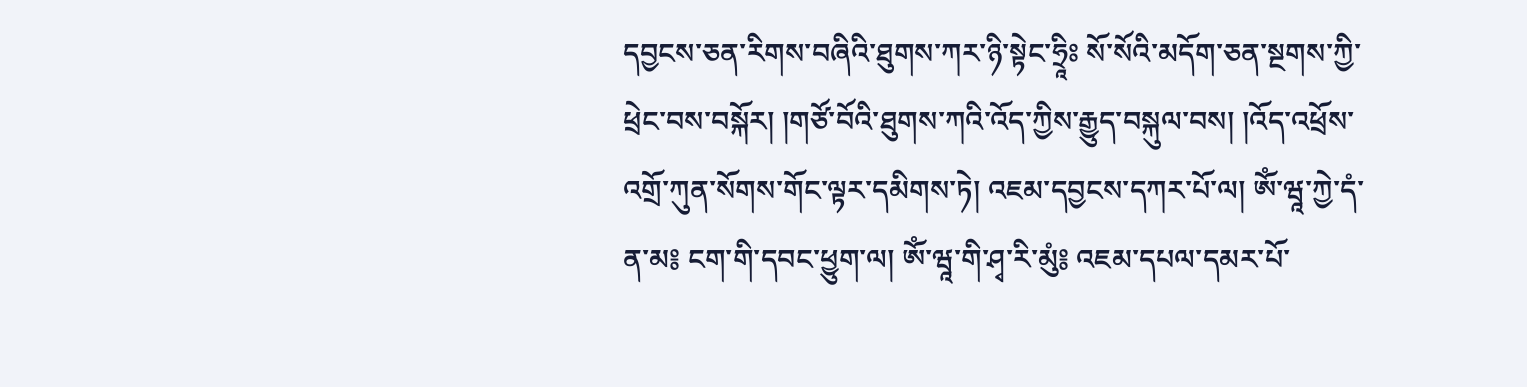དབྱངས་ཅན་རིགས་བཞིའི་ཐུགས་ཀར་ཉི་སྟེང་ཧྲཱིཿ སོ་སོའི་མདོག་ཅན་སྔགས་ཀྱི་ཕྲེང་བས་བསྐོར། །གཙོ་བོའི་ཐུགས་ཀའི་འོད་ཀྱིས་རྒྱུད་བསྐུལ་བས། །འོད་འཕྲོས་འགྲོ་ཀུན་སོགས་གོང་ལྟར་དམིགས་ཏེ། འཇམ་དབྱངས་དཀར་པོ་ལ། ཨོཾ་ཝཱ་ཀྱེ་དཾ་ན་མ༔ ངག་གི་དབང་ཕྱུག་ལ། ཨོཾ་ཝཱ་གི་ཤྭ་རི་མུཾ༔ འཇམ་དཔལ་དམར་པོ་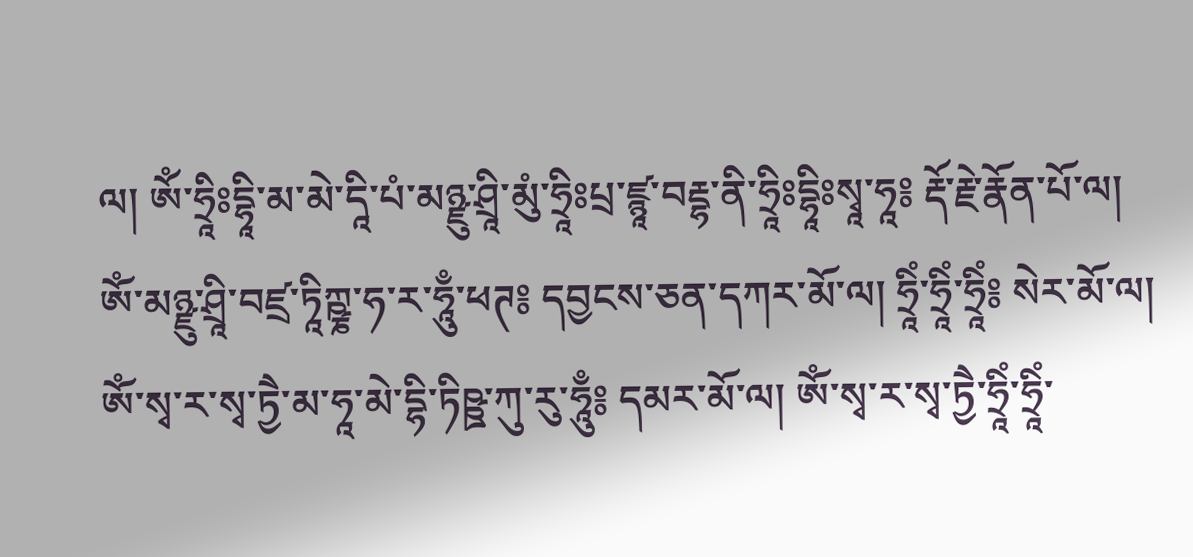ལ། ཨོཾ་ཧྲཱིཿདྷཱི་མ་མེ་དཱི་པཾ་མཉྫུ་ཤྲཱི་མུཾ་ཧྲཱིཿཔྲ་ཛྙཱ་བརྡྷ་ནི་ཧྲཱིཿདྷཱིཿསྭཱ་ཧཱ༔ རྡོ་རྗེ་རྣོན་པོ་ལ། ཨོཾ་མཉྫུ་ཤྲཱི་བཛྲ་ཏཱིཀྵྞ་ཧ་ར་ཧཱུྃ་ཕཊ༔ དབྱངས་ཅན་དཀར་མོ་ལ། ཧྲཱིཾ་ཧྲཱིཾ་ཧྲཱིཾ༔ སེར་མོ་ལ། ཨོཾ་སྭ་ར་སྭ་ཏྱཻ་མ་ཧཱ་མེ་དྷི་ཏིཥྛ་ཀུ་རུ་ཧཱུྃ༔ དམར་མོ་ལ། ཨོཾ་སྭ་ར་སྭ་ཏྱཻ་ཧྲཱིཾ་ཧྲཱིཾ་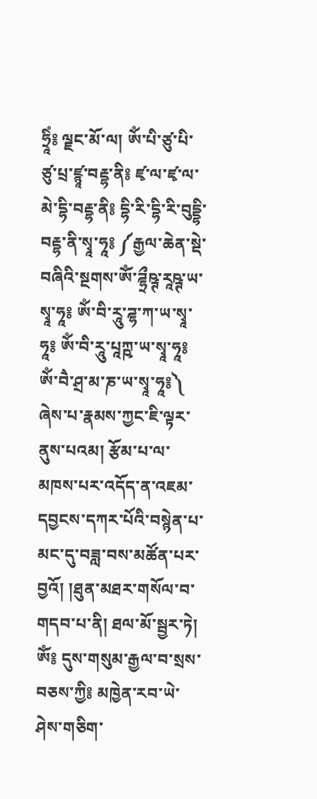ཧྲཱིཾ༔ ལྗང་མོ་ལ། ཨོཾ་པི་ཙུ་པི་ཙུ་པྲ་ཛྙཱ་བརྡྷ་ནི༔ ཛྭ་ལ་ཛྭ་ལ་མེ་དྷི་བརྡྷ་ནི༔ དྷི་རི་དྷི་རི་བུདྡྷི་བརྡྷ་ནི་སྭཱ་ཧཱ༔ ༼རྒྱལ་ཆེན་སྡེ་བཞིའི་སྔགས་ཨོཾ་ཌྷྲྀཥྚ་རཱཥྚ་ཡ་སྭཱ་ཧཱ༔ ཨོཾ་བི་རཱུ་ཌྷ་ཀ་ཡ་སྭཱ་ཧཱ༔ ཨོཾ་བི་རཱུ་པཱཀྵ་ཡ་སྭཱ་ཧཱ༔ ཨོཾ་བཻ་ཤྲ་མ་ཎ་ཡ་སྭཱ་ཧཱ༔༽ ཞེས་པ་རྣམས་ཀྱང་ཇི་ལྟར་ནུས་པའམ། རྩོམ་པ་ལ་མཁས་པར་འདོད་ན་འཇམ་དབྱངས་དཀར་པོའི་བསྙེན་པ་མང་དུ་བཟླ་བས་མཚོན་པར་བྱའོ། །ཐུན་མཐར་གསོལ་བ་གདབ་པ་ནི། ཐལ་མོ་སྦྱར་ཏེ། ཨོཾ༔ དུས་གསུམ་རྒྱལ་བ་སྲས་བཅས་ཀྱི༔ མཁྱེན་རབ་ཡེ་ཤེས་གཅིག་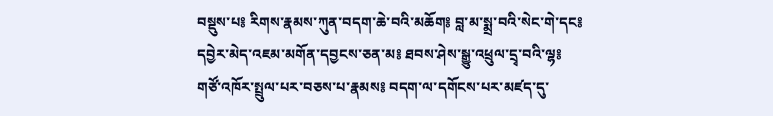བསྡུས་པ༔ རིགས་རྣམས་ཀུན་བདག་ཆེ་བའི་མཆོག༔ བླ་མ་སྨྲ་བའི་སེང་གེ་དང༔ དབྱེར་མེད་འཇམ་མགོན་དབྱངས་ཅན་མ༔ ཐབས་ཤེས་སྒྱུ་འཕྲུལ་དྲྭ་བའི་ལྷ༔ གཙོ་འཁོར་སྤྲུལ་པར་བཅས་པ་རྣམས༔ བདག་ལ་དགོངས་པར་མཛད་དུ་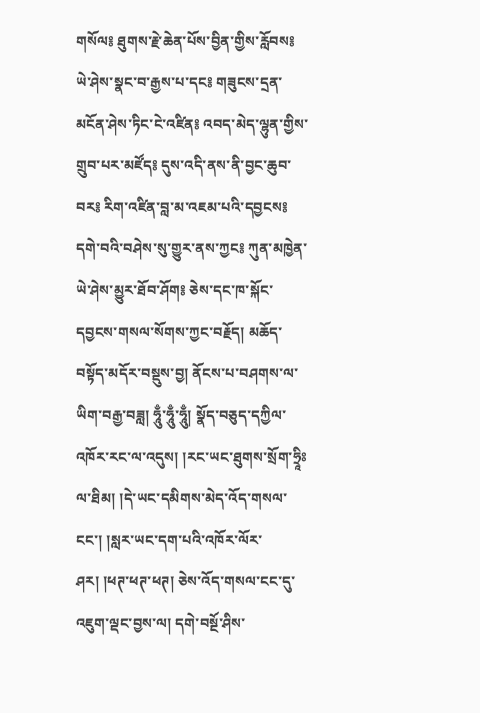གསོལ༔ ཐུགས་རྗེ་ཆེན་པོས་བྱིན་གྱིས་རློབས༔ ཡེ་ཤེས་སྣང་བ་རྒྱས་པ་དང༔ གཟུངས་དྲན་མངོན་ཤེས་ཏིང་ངེ་འཛིན༔ འབད་མེད་ལྷུན་གྱིས་གྲུབ་པར་མཛོད༔ དུས་འདི་ནས་ནི་བྱང་ཆུབ་བར༔ རིག་འཛིན་བླ་མ་འཇམ་པའི་དབྱངས༔ དགེ་བའི་བཤེས་སུ་གྱུར་ནས་ཀྱང༔ ཀུན་མཁྱེན་ཡེ་ཤེས་མྱུར་ཐོབ་ཤོག༔ ཅེས་དང་ཁ་སྐོང་དབྱངས་གསལ་སོགས་ཀྱང་བརྗོད། མཆོད་བསྟོད་མདོར་བསྡུས་བྱ། ནོངས་པ་བཤགས་ལ་ཡིག་བརྒྱ་བཟླ། ཧཱུྃ་ཧཱུྃ་ཧཱུྃ། སྣོད་བཅུད་དཀྱིལ་འཁོར་རང་ལ་འདུས། །རང་ཡང་ཐུགས་སྲོག་ཧྲཱིཿལ་ཐིམ། །དེ་ཡང་དམིགས་མེད་འོད་གསལ་ངང་། །སླར་ཡང་དག་པའི་འཁོར་ལོར་ཤར། །ཕཊ་ཕཊ་ཕཊ། ཅེས་འོད་གསལ་ངང་དུ་འཇུག་ལྡང་བྱས་ལ། དགེ་བསྔོ་ཤིས་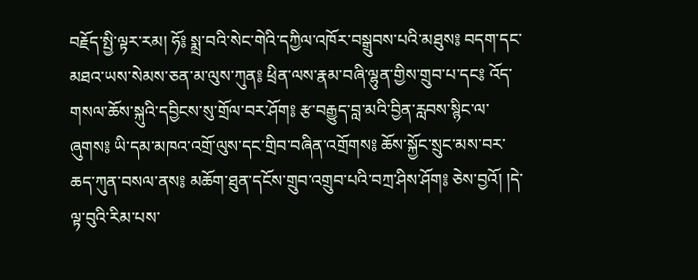བརྗོད་སྤྱི་ལྟར་རམ། ཧོ༔ སྨྲ་བའི་སེང་གེའི་དཀྱིལ་འཁོར་བསྒྲུབས་པའི་མཐུས༔ བདག་དང་མཐའ་ཡས་སེམས་ཅན་མ་ལུས་ཀུན༔ ཕྲིན་ལས་རྣམ་བཞི་ལྷུན་གྱིས་གྲུབ་པ་དང༔ འོད་གསལ་ཆོས་སྐུའི་དབྱིངས་སུ་གྲོལ་བར་ཤོག༔ རྩ་བརྒྱུད་བླ་མའི་བྱིན་རླབས་སྙིང་ལ་ཞུགས༔ ཡི་དམ་མཁའ་འགྲོ་ལུས་དང་གྲིབ་བཞིན་འགྲོགས༔ ཆོས་སྐྱོང་སྲུང་མས་བར་ཆད་ཀུན་བསལ་ནས༔ མཆོག་ཐུན་དངོས་གྲུབ་འགྲུབ་པའི་བཀྲ་ཤིས་ཤོག༔ ཅེས་བྱའོ། །དེ་ལྟ་བུའི་རིམ་པས་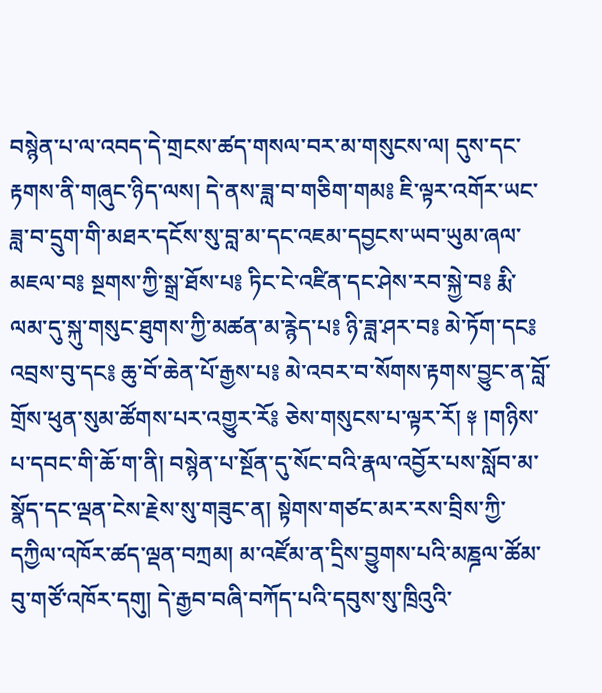བསྙེན་པ་ལ་འབད་དེ་གྲངས་ཚད་གསལ་བར་མ་གསུངས་ལ། དུས་དང་རྟགས་ནི་གཞུང་ཉིད་ལས། དེ་ནས་ཟླ་བ་གཅིག་གམ༔ ཇི་ལྟར་འགོར་ཡང་ཟླ་བ་དྲུག་གི་མཐར་དངོས་སུ་བླ་མ་དང་འཇམ་དབྱངས་ཡབ་ཡུམ་ཞལ་མཇལ་བ༔ སྔགས་ཀྱི་སྒྲ་ཐོས་པ༔ ཏིང་ངེ་འཛིན་དང་ཤེས་རབ་སྐྱེ་བ༔ རྨི་ལམ་དུ་སྐུ་གསུང་ཐུགས་ཀྱི་མཚན་མ་རྙེད་པ༔ ཉི་ཟླ་ཤར་བ༔ མེ་ཏོག་དང༔ འབྲས་བུ་དང༔ ཆུ་བོ་ཆེན་པོ་རྒྱས་པ༔ མེ་འབར་བ་སོགས་རྟགས་བྱུང་ན་བློ་གྲོས་ཕུན་སུམ་ཚོགས་པར་འགྱུར་རོ༔ ཅེས་གསུངས་པ་ལྟར་རོ། ༈ །གཉིས་པ་དབང་གི་ཆོ་ག་ནི། བསྙེན་པ་སྔོན་དུ་སོང་བའི་རྣལ་འབྱོར་པས་སློབ་མ་སྣོད་དང་ལྡན་ངེས་རྗེས་སུ་གཟུང་ན། སྟེགས་གཙང་མར་རས་བྲིས་ཀྱི་དཀྱིལ་འཁོར་ཚད་ལྡན་བཀྲམ། མ་འཛོམ་ན་དྲིས་བྱུགས་པའི་མཎྜལ་ཚོམ་བུ་གཙོ་འཁོར་དགུ། དེ་རྒྱབ་བཞི་བཀོད་པའི་དབུས་སུ་ཁྲིའུའི་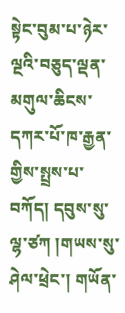སྟེང་བུམ་པ་ཉེར་ལྔའི་བཅུད་ལྡན་མགུལ་ཆིངས་དཀར་པོ་ཁ་རྒྱན་གྱིས་སྤྲས་པ་བཀོད། དབུས་སུ་ལྷ་ཙཀ །གཡས་སུ་ཤེལ་ཕྲེང་། གཡོན་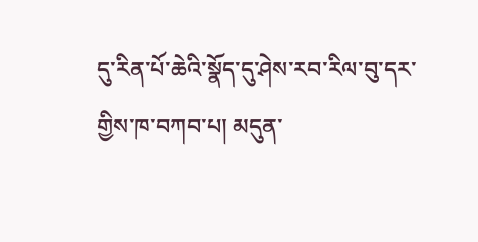དུ་རིན་པོ་ཆེའི་སྣོད་དུ་ཤེས་རབ་རིལ་བུ་དར་གྱིས་ཁ་བཀབ་པ། མདུན་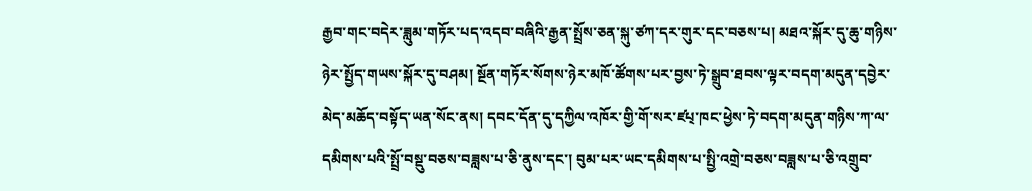རྒྱབ་གང་བདེར་ཟླུམ་གཏོར་པད་འདབ་བཞིའི་རྒྱན་སྤྲོས་ཅན་སྐུ་ཙཀ་དར་གུར་དང་བཅས་པ། མཐའ་སྐོར་དུ་ཆུ་གཉིས་ཉེར་སྤྱོད་གཡས་སྐོར་དུ་བཤམ། སྔོན་གཏོར་སོགས་ཉེར་མཁོ་ཚོགས་པར་བྱས་ཏེ་སྒྲུབ་ཐབས་ལྟར་བདག་མདུན་དབྱེར་མེད་མཆོད་བསྟོད་ཡན་སོང་ནས། དབང་དོན་དུ་དཀྱིལ་འཁོར་གྱི་གོ་སར་ཛཔ྄་ཁང་ཕྱེས་ཏེ་བདག་མདུན་གཉིས་ཀ་ལ་དམིགས་པའི་སྤྲོ་བསྡུ་བཅས་བཟླས་པ་ཅི་ནུས་དང་། བུམ་པར་ཡང་དམིགས་པ་སྤྱི་འགྲེ་བཅས་བཟླས་པ་ཅི་འགྲུབ་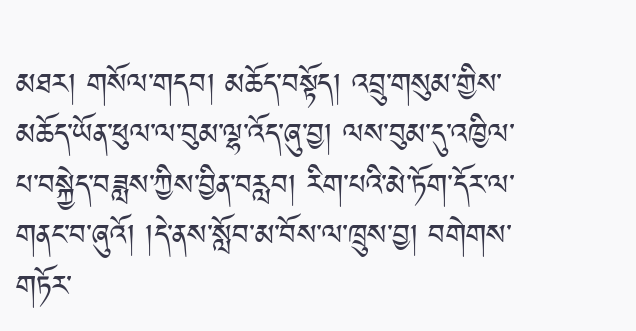མཐར། གསོལ་གདབ། མཆོད་བསྟོད། འབྲུ་གསུམ་གྱིས་མཆོད་ཡོན་ཕུལ་ལ་བུམ་ལྷ་འོད་ཞུ་བྱ། ལས་བུམ་དུ་འཁྱིལ་པ་བསྐྱེད་བཟླས་ཀྱིས་བྱིན་བརླབ། རིག་པའི་མེ་ཏོག་དོར་ལ་གནང་བ་ཞུའོ། །དེ་ནས་སློབ་མ་བོས་ལ་ཁྲུས་བྱ། བགེགས་གཏོར་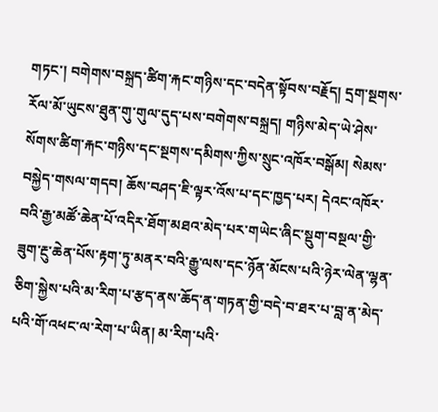གཏང་། བགེགས་བསྐྲད་ཚིག་རྐང་གཉིས་དང་བདེན་སྟོབས་བརྗོད། དྲག་སྔགས་རོལ་མོ་ཡུངས་ཐུན་གུ་གུལ་དུད་པས་བགེགས་བསྐྲད། གཉིས་མེད་ཡེ་ཤེས་སོགས་ཚིག་རྐང་གཉིས་དང་སྔགས་དམིགས་ཀྱིས་སྲུང་འཁོར་བསྒོམ། སེམས་བསྐྱེད་གསལ་གདབ། ཆོས་བཤད་ཇི་ལྟར་འོས་པ་དང་ཁྱད་པར། དེའང་འཁོར་བའི་རྒྱ་མཚོ་ཆེན་པོ་འདིར་ཐོག་མཐའ་མེད་པར་གཡེང་ཞིང་སྡུག་བསྔལ་གྱི་ཟུག་རྔུ་ཆེན་པོས་རྟག་ཏུ་མནར་བའི་རྒྱུ་ལས་དང་ཉོན་མོངས་པའི་ཉེར་ལེན་ལྷན་ཅིག་སྐྱེས་པའི་མ་རིག་པ་རྩད་ནས་ཆོད་ན་གཏན་གྱི་བདེ་བ་ཐར་པ་བླ་ན་མེད་པའི་གོ་འཕང་ལ་རེག་པ་ཡིན། མ་རིག་པའི་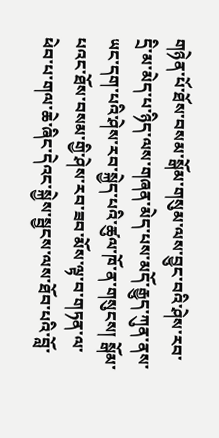གཉེན་པོ་ཐོས་བསམ་སྒོམ་གསུམ་ལས་བྱུང་བའི་ཤེས་རབ་དྲི་མ་མེད་པ་ཉིད་ལས་གཞན་མེད་པས་མདོ་རྒྱུད་ཀུན་ནས་ཡང་དག་པའི་ཤེས་རབ་སྐྱེད་པའི་ཚུལ་ཁོ་ན་གསུངས། སྒོམ་པའང་ཐོས་བསམ་གྱི་ཤེས་རབ་ཟབ་མོས་ལྟ་བ་གཏན་ལ་ཕེབ་པ་གལ་ཆེ་ཞིང་དེའང་སྐྱེས་སྦྱངས་ལས་ཐོབ་པའི་བློ་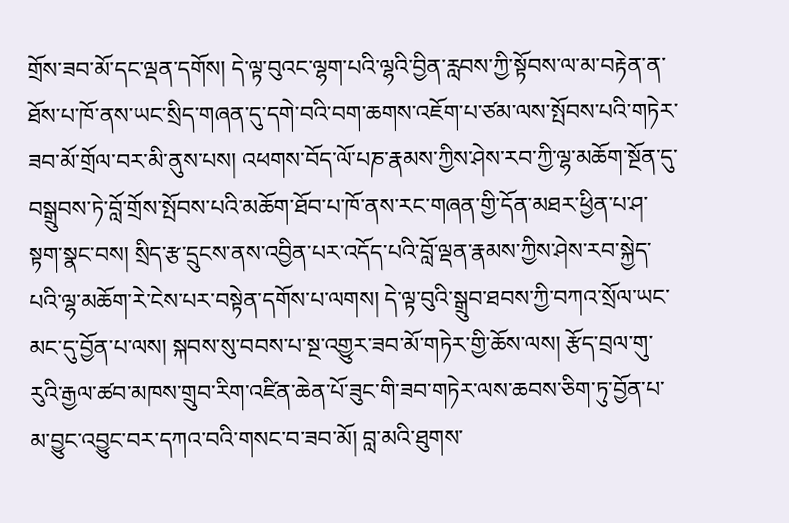གྲོས་ཟབ་མོ་དང་ལྡན་དགོས། དེ་ལྟ་བུའང་ལྷག་པའི་ལྷའི་བྱིན་རླབས་ཀྱི་སྟོབས་ལ་མ་བརྟེན་ན་ཐོས་པ་ཁོ་ནས་ཡང་སྲིད་གཞན་དུ་དགེ་བའི་བག་ཆགས་འཇོག་པ་ཙམ་ལས་སྤོབས་པའི་གཏེར་ཟབ་མོ་གྲོལ་བར་མི་ནུས་པས། འཕགས་བོད་ལོ་པཎ་རྣམས་ཀྱིས་ཤེས་རབ་ཀྱི་ལྷ་མཆོག་སྔོན་དུ་བསྒྲུབས་ཏེ་བློ་གྲོས་སྤོབས་པའི་མཆོག་ཐོབ་པ་ཁོ་ནས་རང་གཞན་གྱི་དོན་མཐར་ཕྱིན་པ་ཤ་སྟག་སྣང་བས། སྲིད་རྩ་དྲུངས་ནས་འབྱིན་པར་འདོད་པའི་བློ་ལྡན་རྣམས་ཀྱིས་ཤེས་རབ་སྐྱེད་པའི་ལྷ་མཆོག་རེ་ངེས་པར་བསྟེན་དགོས་པ་ལགས། དེ་ལྟ་བུའི་སྒྲུབ་ཐབས་ཀྱི་བཀའ་སྲོལ་ཡང་མང་དུ་བྱོན་པ་ལས། སྐབས་སུ་བབས་པ་སྔ་འགྱུར་ཟབ་མོ་གཏེར་གྱི་ཆོས་ལས། རྩོད་བྲལ་གུ་རུའི་རྒྱལ་ཚབ་མཁས་གྲུབ་རིག་འཛིན་ཆེན་པོ་ཟུང་གི་ཟབ་གཏེར་ལས་ཆབས་ཅིག་ཏུ་བྱོན་པ་མ་བྱུང་འབྱུང་བར་དཀའ་བའི་གསང་བ་ཟབ་མོ། བླ་མའི་ཐུགས་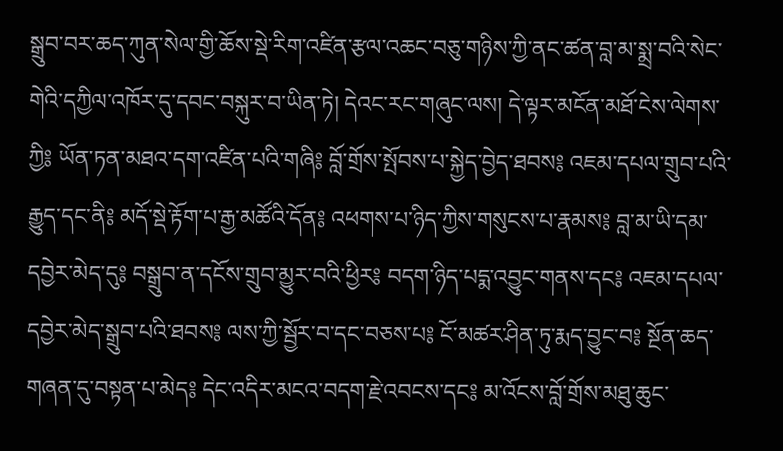སྒྲུབ་བར་ཆད་ཀུན་སེལ་གྱི་ཆོས་སྡེ་རིག་འཛིན་རྩལ་འཆང་བཅུ་གཉིས་ཀྱི་ནང་ཚན་བླ་མ་སྨྲ་བའི་སེང་གེའི་དཀྱིལ་འཁོར་དུ་དབང་བསྐུར་བ་ཡིན་ཏེ། དེའང་རང་གཞུང་ལས། དེ་ལྟར་མངོན་མཐོ་ངེས་ལེགས་ཀྱི༔ ཡོན་ཏན་མཐའ་དག་འཛིན་པའི་གཞི༔ བློ་གྲོས་སྤོབས་པ་སྐྱེད་བྱེད་ཐབས༔ འཇམ་དཔལ་གྲུབ་པའི་རྒྱུད་དང་ནི༔ མདོ་སྡེ་རྟོག་པ་རྒྱ་མཚོའི་དོན༔ འཕགས་པ་ཉིད་ཀྱིས་གསུངས་པ་རྣམས༔ བླ་མ་ཡི་དམ་དབྱེར་མེད་དུ༔ བསྒྲུབ་ན་དངོས་གྲུབ་མྱུར་བའི་ཕྱིར༔ བདག་ཉིད་པདྨ་འབྱུང་གནས་དང༔ འཇམ་དཔལ་དབྱེར་མེད་སྒྲུབ་པའི་ཐབས༔ ལས་ཀྱི་སྦྱོར་བ་དང་བཅས་པ༔ ངོ་མཚར་ཤིན་ཏུ་རྨད་བྱུང་བ༔ སྔོན་ཆད་གཞན་དུ་བསྟན་པ་མེད༔ དེང་འདིར་མངའ་བདག་རྗེ་འབངས་དང༔ མ་འོངས་བློ་གྲོས་མཐུ་ཆུང་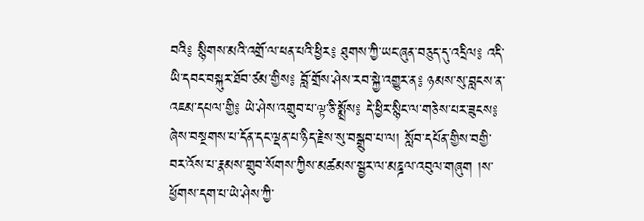བའི༔ སྙིགས་མའི་འགྲོ་ལ་ཕན་པའི་ཕྱིར༔ ཐུགས་ཀྱི་ཡང་ཞུན་བཅུད་དུ་འདྲིལ༔ འདི་ཡི་དབང་བསྐུར་ཐོབ་ཙམ་གྱིས༔ བློ་གྲོས་ཤེས་རབ་སྐྱེ་འགྱུར་ན༔ ཉམས་སུ་བླངས་ན་འཇམ་དཔལ་གྱི༔ ཡེ་ཤེས་འགྲུབ་པ་ལྟ་ཅི་སྨྲོས༔ དེ་ཕྱིར་སྙིང་ལ་གཅེས་པར་ཟུངས༔ ཞེས་བསྔགས་པ་དོན་དང་ལྡན་པ་ཉིད་རྗེས་སུ་བསྒྲུབ་པ་ལ། སློབ་དཔོན་གྱིས་བགྱི་བར་འོས་པ་རྣམས་གྲུབ་སོགས་ཀྱིས་མཚམས་སྦྱར་ལ་མཎྜལ་འབུལ་གཞུག །ས་ཕྱོགས་དག་པ་ཡེ་ཤེས་ཀྱི་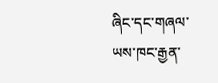ཞིང་དང་གཞལ་ཡས་ཁང་རྒྱན་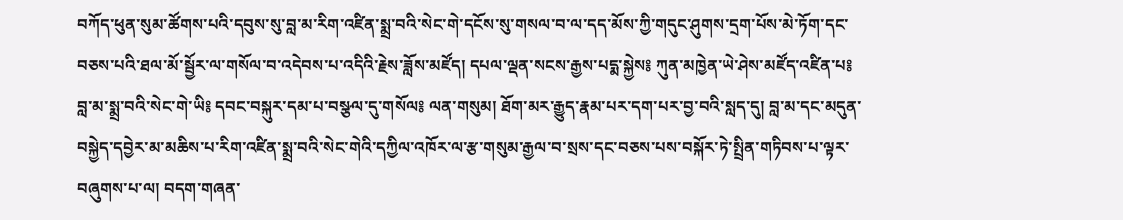བཀོད་ཕུན་སུམ་ཚོགས་པའི་དབུས་སུ་བླ་མ་རིག་འཛིན་སྨྲ་བའི་སེང་གེ་དངོས་སུ་གསལ་བ་ལ་དད་མོས་ཀྱི་གདུང་ཤུགས་དྲག་པོས་མེ་ཏོག་དང་བཅས་པའི་ཐལ་མོ་སྦྱོར་ལ་གསོལ་བ་འདེབས་པ་འདིའི་རྗེས་ཟློས་མཛོད། དཔལ་ལྡན་སངས་རྒྱས་པདྨ་སྐྱེས༔ ཀུན་མཁྱེན་ཡེ་ཤེས་མཛོད་འཛིན་པ༔ བླ་མ་སྨྲ་བའི་སེང་གེ་ཡི༔ དབང་བསྐུར་དམ་པ་བསྩལ་དུ་གསོལ༔ ལན་གསུམ། ཐོག་མར་རྒྱུད་རྣམ་པར་དག་པར་བྱ་བའི་སླད་དུ། བླ་མ་དང་མདུན་བསྐྱེད་དབྱེར་མ་མཆིས་པ་རིག་འཛིན་སྨྲ་བའི་སེང་གེའི་དཀྱིལ་འཁོར་ལ་རྩ་གསུམ་རྒྱལ་བ་སྲས་དང་བཅས་པས་བསྐོར་ཏེ་སྤྲིན་གཏིབས་པ་ལྟར་བཞུགས་པ་ལ། བདག་གཞན་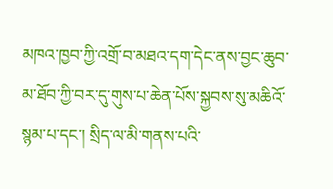མཁའ་ཁྱབ་ཀྱི་འགྲོ་བ་མཐའ་དག་དེང་ནས་བྱང་ཆུབ་མ་ཐོབ་ཀྱི་བར་དུ་གུས་པ་ཆེན་པོས་སྐྱབས་སུ་མཆིའོ་སྙམ་པ་དང་། སྲིད་ལ་མི་གནས་པའི་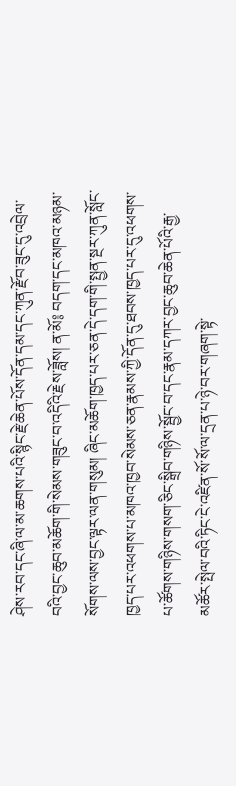ཤེས་རབ་དང་ཞི་ལ་མ་ཆགས་པའི་སྙིང་རྗེ་ཆེན་པོས་དོན་དམ་དང་ཀུན་རྫོབ་ཟུང་དུ་འབྲེལ་བའི་བྱང་ཆུབ་མཆོག་གི་སེམས་གཟུང་བ་འདིའི་རྗེས་ཟློས། ན་མོ༔ བདག་དང་མཁའ་མཉམ་སོགས་ལས་བྱང་ལྟར་ལན་གསུམ། ཞིང་མཆོག་ཁྱད་པར་ཅན་དེ་དག་གི་སྤྱན་སྔར་ཀུན་སློང་ཁྱད་པར་འཕགས་པ་མཁའ་ཁྱབ་སེམས་ཅན་རྣམས་ཀྱི་དོན་དུ་ཐབས་ཁྱད་པར་དུ་འཕགས་པ་ཚོགས་གཉིས་གསག་ཅིང་སྒྲིབ་གཉིས་སྦྱོང་བ་དང་རྣམ་དཀར་བྱང་ཆུབ་ཆེན་པོའི་རྒྱ་མཚོར་སྤེལ་བའི་ཏིང་ངེ་འཛིན་སོ་སོ་ལ་དྲན་པ་ཉེ་བར་གཞག་སྟེ་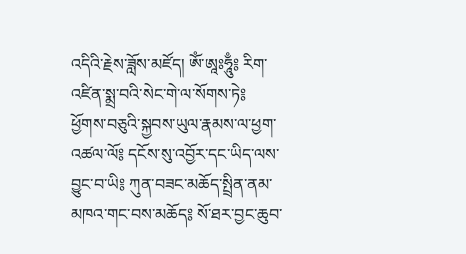འདིའི་རྗེས་ཟློས་མཛོད། ཨོཾ་ཨཱཿཧཱུྃ༔ རིག་འཛིན་སྨྲ་བའི་སེང་གེ་ལ་སོགས་ཏེ༔ ཕྱོགས་བཅུའི་སྐྱབས་ཡུལ་རྣམས་ལ་ཕྱག་འཚལ་ལོ༔ དངོས་སུ་འབྱོར་དང་ཡིད་ལས་བྱུང་བ་ཡི༔ ཀུན་བཟང་མཆོད་སྤྲིན་ནམ་མཁའ་གང་བས་མཆོད༔ སོ་ཐར་བྱང་ཆུབ་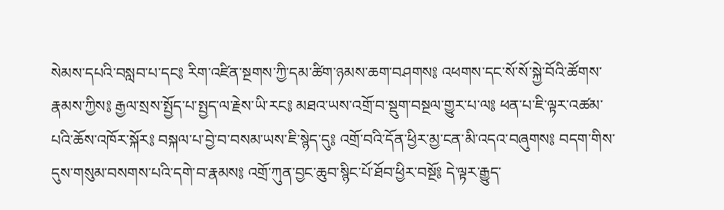སེམས་དཔའི་བསླབ་པ་དང༔ རིག་འཛིན་སྔགས་ཀྱི་དམ་ཚིག་ཉམས་ཆག་བཤགས༔ འཕགས་དང་སོ་སོ་སྐྱེ་བོའི་ཚོགས་རྣམས་ཀྱིས༔ རྒྱལ་སྲས་སྤྱོད་པ་སྤྱད་ལ་རྗེས་ཡི་རང༔ མཐའ་ཡས་འགྲོ་བ་སྡུག་བསྔལ་གྱུར་པ་ལ༔ ཕན་པ་ཇི་ལྟར་འཚམ་པའི་ཆོས་འཁོར་སྐོར༔ བསྐལ་པ་བྱེ་བ་བསམ་ཡས་ཇི་སྙེད་དུ༔ འགྲོ་བའི་དོན་ཕྱིར་མྱ་ངན་མི་འདའ་བཞུགས༔ བདག་གིས་དུས་གསུམ་བསགས་པའི་དགེ་བ་རྣམས༔ འགྲོ་ཀུན་བྱང་ཆུབ་སྙིང་པོ་ཐོབ་ཕྱིར་བསྔོ༔ དེ་ལྟར་རྒྱུད་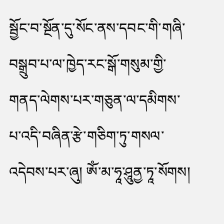སྦྱོང་བ་སྔོན་དུ་སོང་ནས་དབང་གི་གཞི་བསྒྲུབ་པ་ལ་ཁྱེད་རང་སྒོ་གསུམ་གྱི་གནད་ལེགས་པར་གཅུན་ལ་དམིགས་པ་འདི་བཞིན་རྩེ་གཅིག་ཏུ་གསལ་འདེབས་པར་ཞུ། ཨོཾ་མ་ཧཱ་ཤཱུནྱ་ཏཱ་སོགས།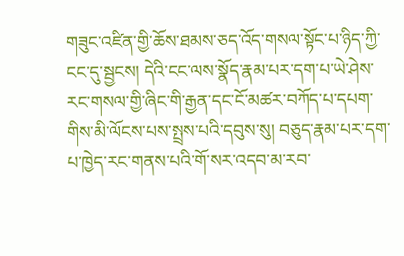གཟུང་འཛིན་གྱི་ཆོས་ཐམས་ཅད་འོད་གསལ་སྟོང་པ་ཉིད་ཀྱི་ངང་དུ་སྦྱངས། དེའི་ངང་ལས་སྣོད་རྣམ་པར་དག་པ་ཡེ་ཤེས་རང་གསལ་གྱི་ཞིང་གི་རྒྱན་དང་ངོ་མཚར་བཀོད་པ་དཔག་གིས་མི་ལོངས་པས་སྤྲས་པའི་དབུས་སུ། བཅུད་རྣམ་པར་དག་པ་ཁྱེད་རང་གནས་པའི་གོ་སར་འདབ་མ་རབ་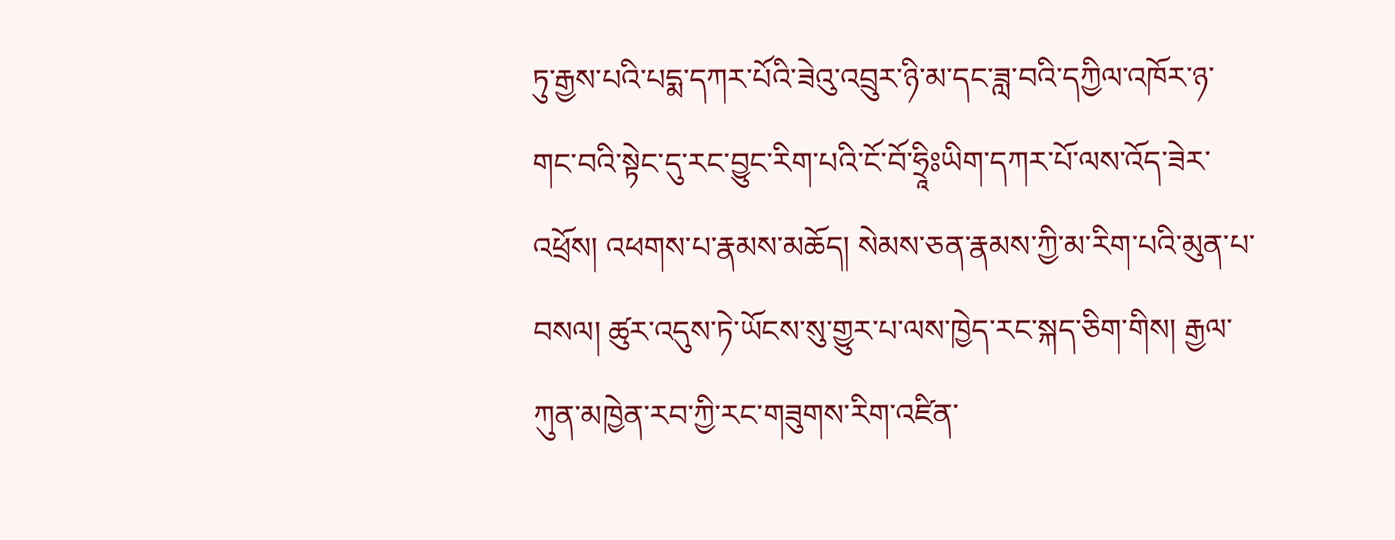ཏུ་རྒྱས་པའི་པདྨ་དཀར་པོའི་ཟེའུ་འབྲུར་ཉི་མ་དང་ཟླ་བའི་དཀྱིལ་འཁོར་ཉ་གང་བའི་སྟེང་དུ་རང་བྱུང་རིག་པའི་ངོ་བོ་ཧྲཱིཿཡིག་དཀར་པོ་ལས་འོད་ཟེར་འཕྲོས། འཕགས་པ་རྣམས་མཆོད། སེམས་ཅན་རྣམས་ཀྱི་མ་རིག་པའི་མུན་པ་བསལ། ཚུར་འདུས་ཏེ་ཡོངས་སུ་གྱུར་པ་ལས་ཁྱེད་རང་སྐད་ཅིག་གིས། རྒྱལ་ཀུན་མཁྱེན་རབ་ཀྱི་རང་གཟུགས་རིག་འཛིན་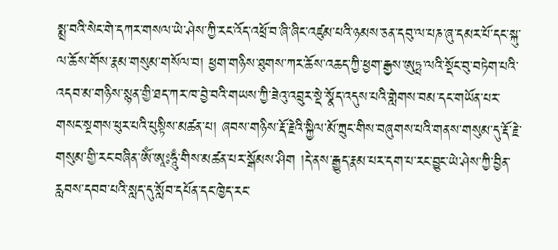སྨྲ་བའི་སེང་གེ་དཀར་གསལ་ཡེ་ཤེས་ཀྱི་རང་འོད་འཕྲོ་བ་ཞི་ཞིང་འཛུམ་པའི་ཉམས་ཅན་དབུ་ལ་པཎ་ཞུ་དམར་པོ་དང་སྐུ་ལ་ཆོས་གོས་རྣམ་གསུམ་གསོལ་བ། ཕྱག་གཉིས་ཐུགས་ཀར་ཆོས་འཆད་ཀྱི་ཕྱག་རྒྱས་ཨུཏྤ་ལའི་སྡོང་བུ་བཏེག་པའི་འདབ་མ་གཉིས་སྙན་གྱི་ཐད་ཀར་ཁ་བྱེ་བའི་གཡས་ཀྱི་ཟེའུ་འབྲུར་སྡེ་སྣོད་འདུས་པའི་གླེགས་བམ་དང་གཡོན་པར་གསང་སྔགས་ཕུར་པའི་པུསྟིས་མཚན་པ། ཞབས་གཉིས་རྡོ་རྗེའི་སྐྱིལ་མོ་ཀྲུང་གིས་བཞུགས་པའི་གནས་གསུམ་དུ་རྡོ་རྗེ་གསུམ་གྱི་རང་བཞིན་ཨོཾ་ཨཱཿཧཱུྃ་གིས་མཚན་པར་སྒོམས་ཤིག །དེ་ནས་རྒྱུད་རྣམ་པར་དག་པ་རང་བྱུང་ཡེ་ཤེས་ཀྱི་བྱིན་རླབས་དབབ་པའི་སླད་དུ་སློབ་དཔོན་དང་ཁྱེད་རང་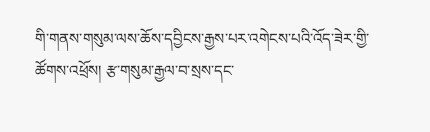གི་གནས་གསུམ་ལས་ཆོས་དབྱིངས་རྒྱས་པར་འགེངས་པའི་འོད་ཟེར་གྱི་ཚོགས་འཕྲོས། རྩ་གསུམ་རྒྱལ་བ་སྲས་དང་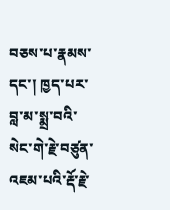བཅས་པ་རྣམས་དང་། ཁྱད་པར་བླ་མ་སྨྲ་བའི་སེང་གེ་རྗེ་བཙུན་འཇམ་པའི་རྡོ་རྗེ་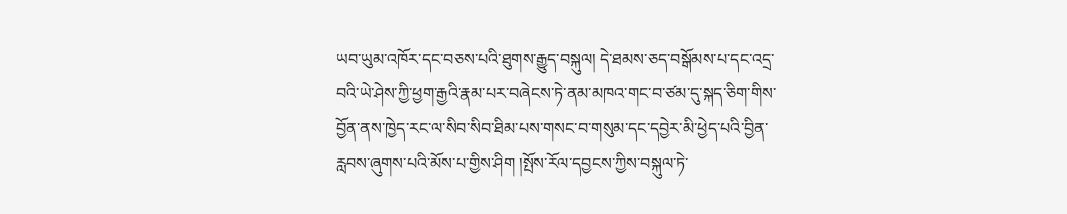ཡབ་ཡུམ་འཁོར་དང་བཅས་པའི་ཐུགས་རྒྱུད་བསྐུལ། དེ་ཐམས་ཅད་བསྒོམས་པ་དང་འདྲ་བའི་ཡེ་ཤེས་ཀྱི་ཕྱག་རྒྱའི་རྣམ་པར་བཞེངས་ཏེ་ནམ་མཁའ་གང་བ་ཙམ་དུ་སྐད་ཅིག་གིས་བྱོན་ནས་ཁྱེད་རང་ལ་སིབ་སིབ་ཐིམ་པས་གསང་བ་གསུམ་དང་དབྱེར་མི་ཕྱེད་པའི་བྱིན་རླབས་ཞུགས་པའི་མོས་པ་གྱིས་ཤིག །སྤོས་རོལ་དབྱངས་ཀྱིས་བསྐུལ་ཏེ་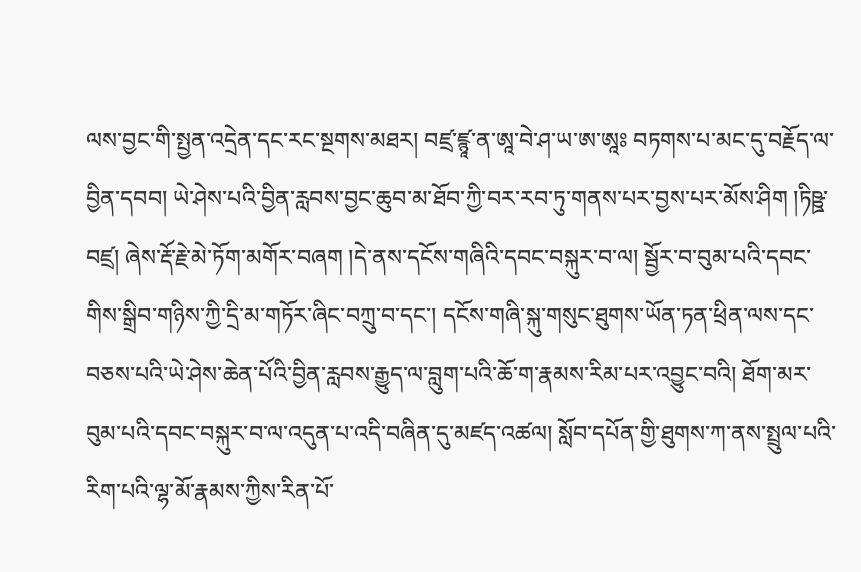ལས་བྱང་གི་སྤྱན་འདྲེན་དང་རང་སྔགས་མཐར། བཛྲ་ཛྙཱ་ན་ཨཱ་བེ་ཤ་ཡ་ཨ་ཨཱཿ བཏགས་པ་མང་དུ་བརྗོད་ལ་བྱིན་དབབ། ཡེ་ཤེས་པའི་བྱིན་རླབས་བྱང་ཆུབ་མ་ཐོབ་ཀྱི་བར་རབ་ཏུ་གནས་པར་བྱས་པར་མོས་ཤིག །ཏིཥྛ་བཛྲ། ཞེས་རྡོ་རྗེ་མེ་ཏོག་མགོར་བཞག །དེ་ནས་དངོས་གཞིའི་དབང་བསྐུར་བ་ལ། སྦྱོར་བ་བུམ་པའི་དབང་གིས་སྒྲིབ་གཉིས་ཀྱི་དྲི་མ་གཏོར་ཞིང་བཀྲུ་བ་དང་། དངོས་གཞི་སྐུ་གསུང་ཐུགས་ཡོན་ཏན་ཕྲིན་ལས་དང་བཅས་པའི་ཡེ་ཤེས་ཆེན་པོའི་བྱིན་རླབས་རྒྱུད་ལ་བླུག་པའི་ཆོ་ག་རྣམས་རིམ་པར་འབྱུང་བའི། ཐོག་མར་བུམ་པའི་དབང་བསྐུར་བ་ལ་འདུན་པ་འདི་བཞིན་དུ་མཛད་འཚལ། སློབ་དཔོན་གྱི་ཐུགས་ཀ་ནས་སྤྲུལ་པའི་རིག་པའི་ལྷ་མོ་རྣམས་ཀྱིས་རིན་པོ་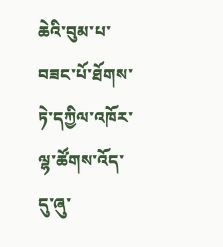ཆེའི་བུམ་པ་བཟང་པོ་ཐོགས་ཏེ་དཀྱིལ་འཁོར་ལྷ་ཚོགས་འོད་དུ་ཞུ་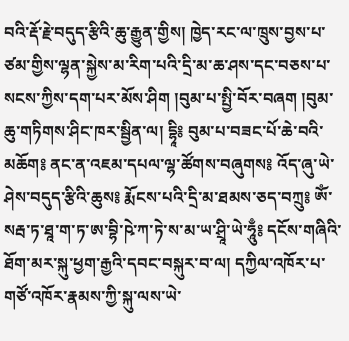བའི་རྡོ་རྗེ་བདུད་རྩིའི་ཆུ་རྒྱུན་གྱིས། ཁྱེད་རང་ལ་ཁྲུས་བྱས་པ་ཙམ་གྱིས་ལྷན་སྐྱེས་མ་རིག་པའི་དྲི་མ་ཆ་ཤས་དང་བཅས་པ་སངས་ཀྱིས་དག་པར་མོས་ཤིག །བུམ་པ་སྤྱི་བོར་བཞག །བུམ་ཆུ་གཏིགས་ཤིང་ཁར་སྦྱིན་ལ། དྷཱི༔ བུམ་པ་བཟང་པོ་ཆེ་བའི་མཆོག༔ ནང་ན་འཇམ་དཔལ་ལྷ་ཚོགས་བཞུགས༔ འོད་ཞུ་ཡེ་ཤེས་བདུད་རྩིའི་ཆུས༔ རྨོངས་པའི་དྲི་མ་ཐམས་ཅད་བཀྲུ༔ ཨོཾ་སརྦ་ཏ་ཐཱ་ག་ཏ་ཨ་བྷི་ཥེ་ཀ་ཏེ་ས་མ་ཡ་ཤྲཱི་ཡེ་ཧཱུྃ༔ དངོས་གཞིའི་ཐོག་མར་སྐུ་ཕྱག་རྒྱའི་དབང་བསྐུར་བ་ལ། དཀྱིལ་འཁོར་པ་གཙོ་འཁོར་རྣམས་ཀྱི་སྐུ་ལས་ཡེ་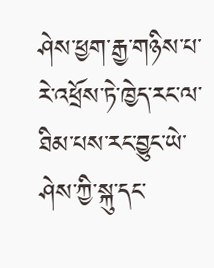ཤེས་ཕྱག་རྒྱ་གཉིས་པ་རེ་འཕྲོས་ཏེ་ཁྱེད་རང་ལ་ཐིམ་པས་རང་བྱུང་ཡེ་ཤེས་ཀྱི་སྐུ་དང་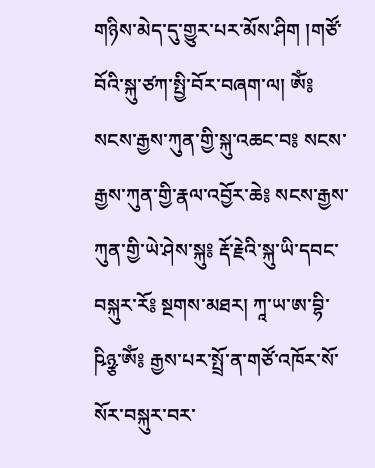གཉིས་མེད་དུ་གྱུར་པར་མོས་ཤིག །གཙོ་བོའི་སྐུ་ཙཀ་སྤྱི་བོར་བཞག་ལ། ཨོཾ༔ སངས་རྒྱས་ཀུན་གྱི་སྐུ་འཆང་བ༔ སངས་རྒྱས་ཀུན་གྱི་རྣལ་འབྱོར་ཆེ༔ སངས་རྒྱས་ཀུན་གྱི་ཡེ་ཤེས་སྐུ༔ རྡོ་རྗེའི་སྐུ་ཡི་དབང་བསྐུར་རོ༔ སྔགས་མཐར། ཀཱ་ཡ་ཨ་བྷི་ཥིཉྩ་ཨོཾ༔ རྒྱས་པར་སྤྲོ་ན་གཙོ་འཁོར་སོ་སོར་བསྐུར་བར་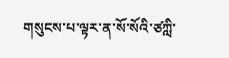གསུངས་པ་ལྟར་ན་སོ་སོའི་ཙཀླི་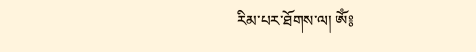རིམ་པར་ཐོགས་ལ། ཨོཾ༔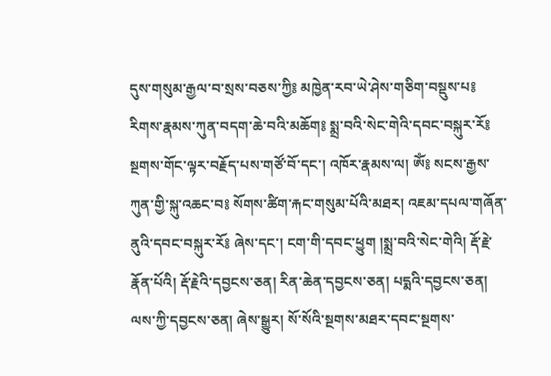དུས་གསུམ་རྒྱལ་བ་སྲས་བཅས་ཀྱི༔ མཁྱེན་རབ་ཡེ་ཤེས་གཅིག་བསྡུས་པ༔ རིགས་རྣམས་ཀུན་བདག་ཆེ་བའི་མཆོག༔ སྨྲ་བའི་སེང་གེའི་དབང་བསྐུར་རོ༔ སྔགས་གོང་ལྟར་བརྗོད་པས་གཙོ་བོ་དང་། འཁོར་རྣམས་ལ། ཨོཾ༔ སངས་རྒྱས་ཀུན་གྱི་སྐུ་འཆང་བ༔ སོགས་ཚིག་རྐང་གསུམ་པོའི་མཐར། འཇམ་དཔལ་གཞོན་ནུའི་དབང་བསྐུར་རོ༔ ཞེས་དང་། ངག་གི་དབང་ཕྱུག །སྨྲ་བའི་སེང་གེའི། རྡོ་རྗེ་རྣོན་པོའི། རྡོ་རྗེའི་དབྱངས་ཅན། རིན་ཆེན་དབྱངས་ཅན། པདྨའི་དབྱངས་ཅན། ལས་ཀྱི་དབྱངས་ཅན། ཞེས་སྒྱུར། སོ་སོའི་སྔགས་མཐར་དབང་སྔགས་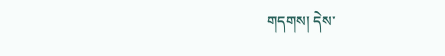གདགས། དེས་